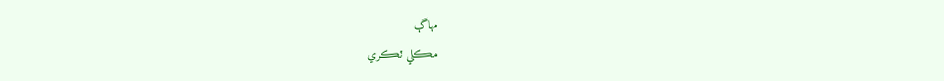مهاڳ
مڪلي ٽڪري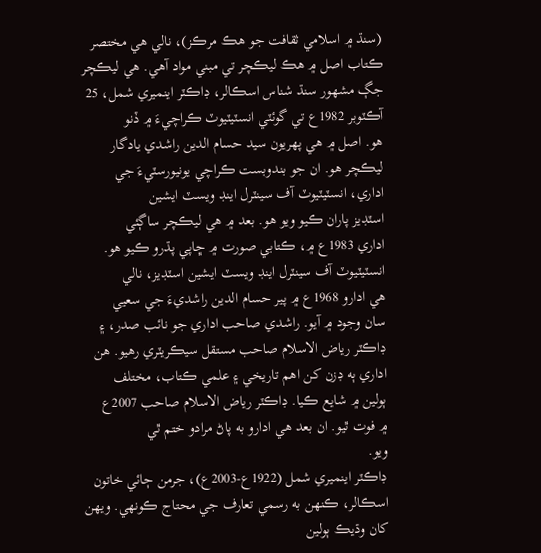(سنڌ ۾ اسلامي ثقافت جو هڪ مرڪز)، نالي هي مختصر
ڪتاب اصل ۾ هڪ ليڪچر تي مبني مواد آهي. هي ليڪچر
جڳ مشهور سنڌ شناس اسڪالر، ڊاڪٽر اينميري شمل، 25
آڪٽوبر 1982ع تي گوئٽي انسٽيٽيوٽ ڪراچيءَ ۾ ڏنو
هو. اصل ۾ هي پهريون سيد حسام الدين راشدي يادگار
ليڪچر هو. ان جو بندوبست ڪراچي يونيورسٽيءَ جي
اداري، انسٽيٽيوٽ آف سينٽرل اينڊ ويسٽ ايشين
اسٽڊيز پاران ڪيو ويو هو. بعد ۾ هي ليڪچر ساڳئي
اداري 1983ع ۾، ڪتابي صورت ۾ ڇاپي پڌرو ڪيو هو.
انسٽيٽيوٽ آف سينٽرل اينڊ ويسٽ ايشين اسٽڊيز، نالي
هي ادارو 1968ع ۾ پير حسام الدين راشديءَ جي سعيي
سان وجود ۾ آيو. راشدي صاحب اداري جو نائب صدر، ۽
ڊاڪٽر رياض الاسلام صاحب مستقل سيڪريٽري رهيو. هن
اداري ٻه ڊزن کن اهم تاريخي ۽ علمي ڪتاب، مختلف
ٻولين ۾ شايع ڪيا. ڊاڪٽر رياض الاسلام صاحب 2007ع
۾ فوت ٿيو. ان بعد هي ادارو به پاڻ مرادو ختم ٿي
ويو.
ڊاڪٽر اينميري شمل (1922ع-2003ع)، جرمن ڄائي خاتون
اسڪالر، ڪنهن به رسمي تعارف جي محتاج ڪونهي. ويهن
کان وڌيڪ ٻولين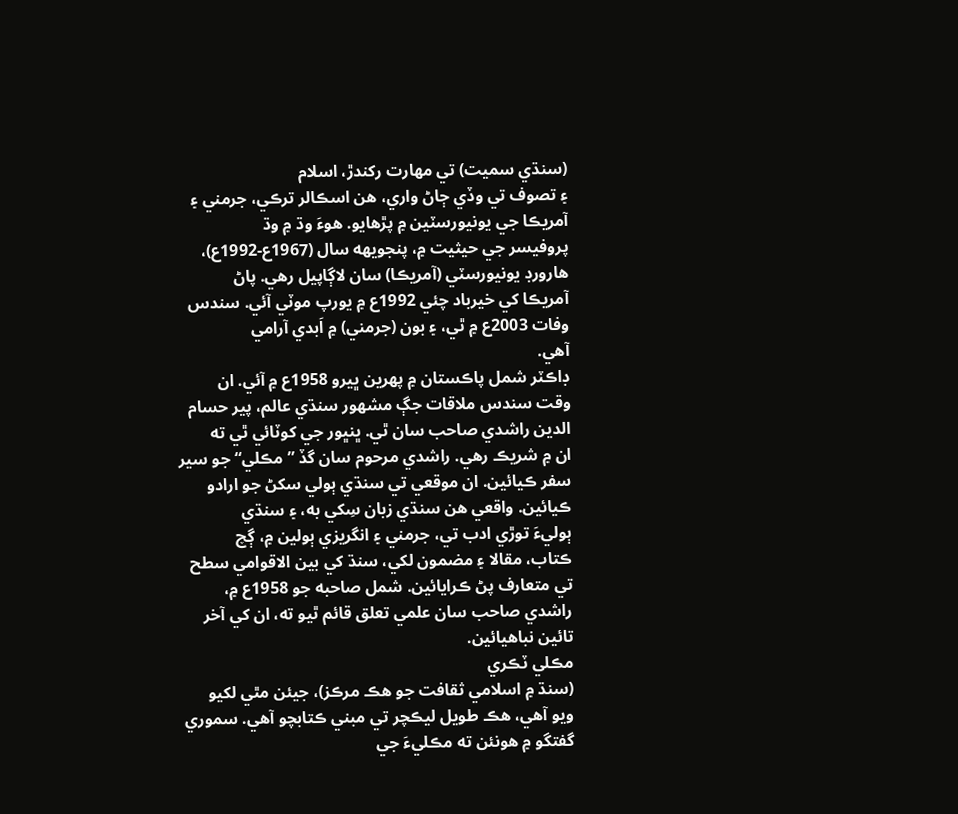(سنڌي سميت) تي مهارت رکندڙ، اسلام
۽ تصوف تي وڏي ڄاڻ واري، هن اسڪالر ترڪي، جرمني ۽
آمريڪا جي يونيورسٽين ۾ پڙهايو. هوءَ وڌ ۾ وڌ
پروفيسر جي حيثيت ۾، پنجويهه سال (1967ع-1992ع)،
هارورڊ يونيورسٽي (آمريڪا) سان لاڳاپيل رهي. پاڻ
آمريڪا کي خيرباد چئي 1992ع ۾ يورپ موٽي آئي. سندس
وفات 2003ع ۾ ٿي، ۽ بون (جرمني) ۾ اَبدي آرامي
آهي.
ڊاڪٽر شمل پاڪستان ۾ پهرين ڀيرو 1958ع ۾ آئي. ان
وقت سندس ملاقات جڳ مشهور سنڌي عالم، پير حسام
الدين راشدي صاحب سان ٿي. ڀنڀور جي کوٽائي ٿي ته
ان ۾ شريڪ رهي. راشدي مرحوم سان گڏ ”مڪلي“ جو سير
سفر ڪيائين. ان موقعي تي سنڌي ٻولي سکڻ جو ارادو
ڪيائين. واقعي هن سنڌي زبان سِکي به، ۽ سنڌي
ٻوليءَ توڙي ادب تي، جرمني ۽ انگريزي ٻولين ۾، ڳچ
ڪتاب، مقالا ۽ مضمون لکي، سنڌ کي بين الاقوامي سطح
تي متعارف پڻ ڪرايائين. شمل صاحبه جو 1958ع ۾،
راشدي صاحب سان علمي تعلق قائم ٿيو ته، ان کي آخر
تائين نباهيائين.
مڪلي ٽڪري
(سنڌ ۾ اسلامي ثقافت جو هڪ مرڪز)، جيئن مٿي لکيو
ويو آهي، هڪ طويل ليڪچر تي مبني ڪتابچو آهي. سموري
گفتگو ۾ هونئن ته مڪليءَ جي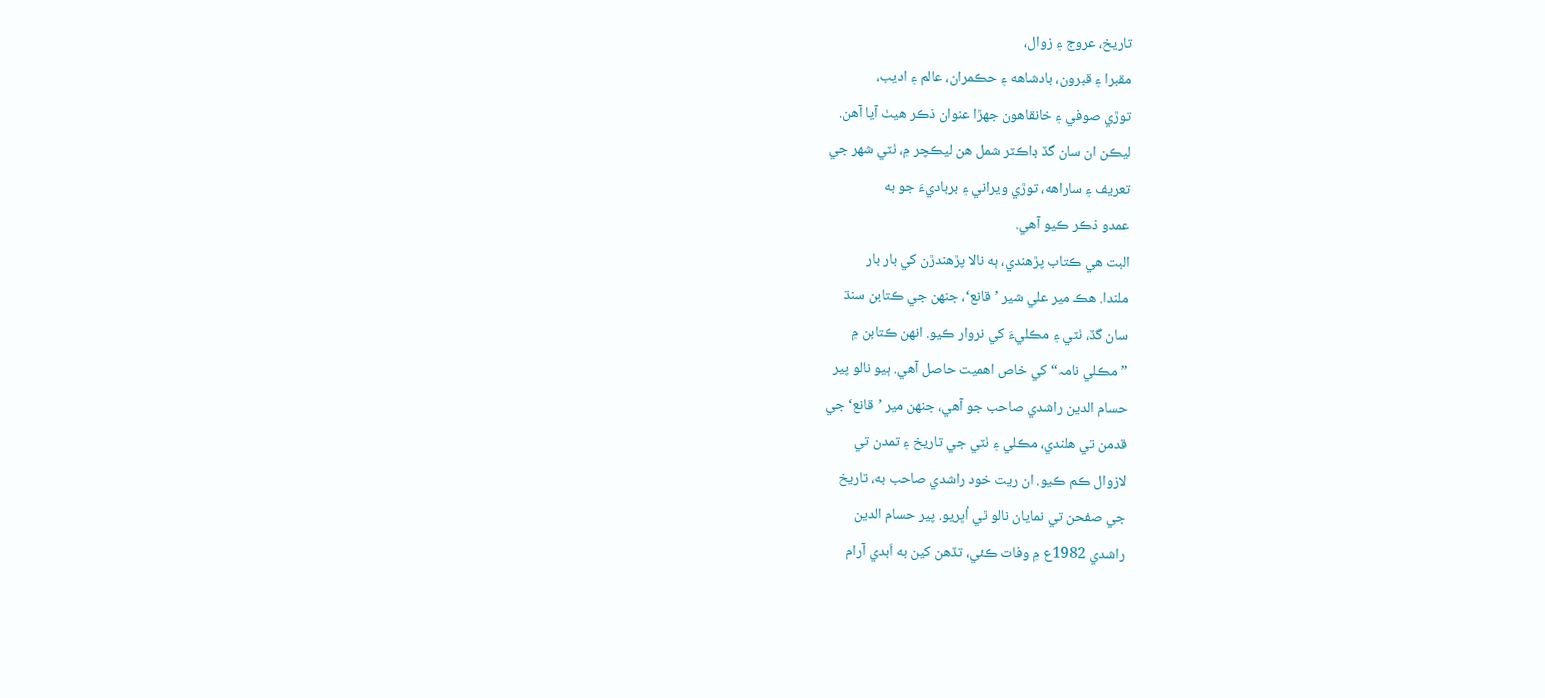تاريخ، عروج ۽ زوال،
مقبرا ۽ قبرون، بادشاهه ۽ حڪمران، عالم ۽ اديب،
توڙي صوفي ۽ خانقاهون جهڙا عنوان ذڪر هيٺ آيا آهن.
ليڪن ان سان گڏ ڊاڪٽر شمل هن ليڪچر ۾، ٺٽي شهر جي
تعريف ۽ ساراهه، توڙي ويراني ۽ برباديءَ جو به
عمدو ذڪر ڪيو آهي.
البت هي ڪتاب پڙهندي، ٻه نالا پڙهندڙن کي بار بار
ملندا. هڪ مير علي شير ’قانع‘، جنهن جي ڪتابن سنڌ
سان گڏ، ٺٽي ۽ مڪليءَ کي نروار ڪيو. انهن ڪتابن ۾
”مڪلي نامہ“ کي خاص اهميت حاصل آهي. ٻيو نالو پير
حسام الدين راشدي صاحب جو آهي، جنهن مير ’قانع‘ جي
قدمن تي هلندي، مڪلي ۽ ٺٽي جي تاريخ ۽ تمدن تي
لازوال ڪم ڪيو. ان ريت خود راشدي صاحب به، تاريخ
جي صفحن تي نمايان نالو ٿي اُڀريو. پير حسام الدين
راشدي 1982ع ۾ وفات ڪئي، تڏهن کين به اَبدي آرام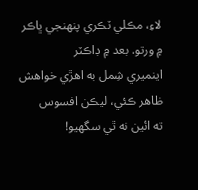لاءِ، مڪلي ٽڪري پنهنجي ڀاڪر ۾ ورتو. بعد ۾ ڊاڪٽر
اينميري شِمل به اهڙي خواهش ظاهر ڪئي، ليڪن افسوس
ته ائين نه ٿي سگهيو!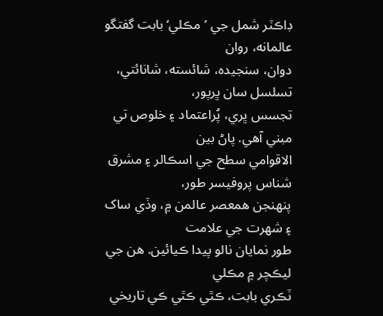ڊاڪٽر شمل جي ’مڪلي‘ بابت گفتگو عالمانه، روان
دوان، سنجيده، شائسته، شانائتي، تسلسل سان ڀرپور،
تجسس ڀري، پُراعتماد ۽ خلوص تي مبني آهي. پاڻ بين
الاقوامي سطح جي اسڪالر ۽ مشرق شناس پروفيسر طور،
پنهنجن همعصر عالمن ۾، وڏي ساک ۽ شهرت جي علامت
طور نمايان نالو پيدا ڪيائين. هن جي ليڪچر ۾ مڪلي
ٽڪري بابت، ڪٿي ڪٿي ڪي تاريخي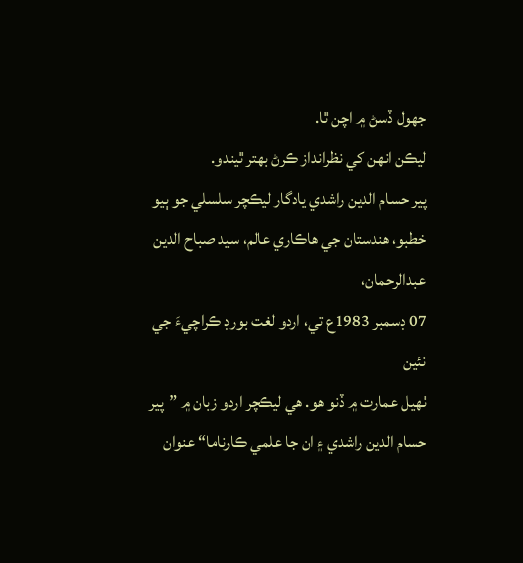جهول ڏسڻ ۾ اچن ٿا.
ليڪن انهن کي نظرانداز ڪرڻ بهتر ٿيندو.
پير حسام الدين راشدي يادگار ليڪچر سلسلي جو ٻيو
خطبو، هندستان جي هاڪاري عالم، سيد صباح الدين
عبدالرحمان،
07 ڊسمبر 1983ع تي، اردو لغت بورڊ ڪراچيءَ جي نئين
ٺهيل عمارت ۾ ڏنو هو. هي ليڪچر اردو زبان ۾ ”پير
حسام الدين راشدي ۽ ان جا علمي ڪارناما“ عنوان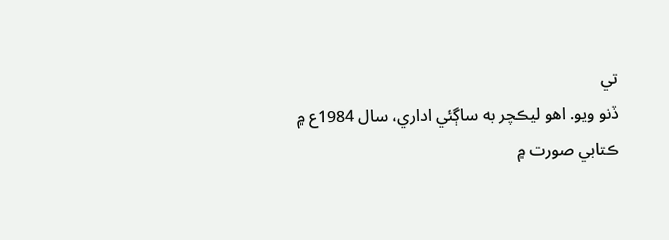تي
ڏنو ويو. اهو ليڪچر به ساڳئي اداري، سال 1984ع ۾
ڪتابي صورت ۾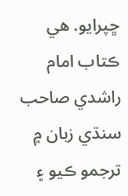ڇپرايو. هي ڪتاب امام راشدي صاحب
سنڌي زبان ۾ ترجمو ڪيو ۽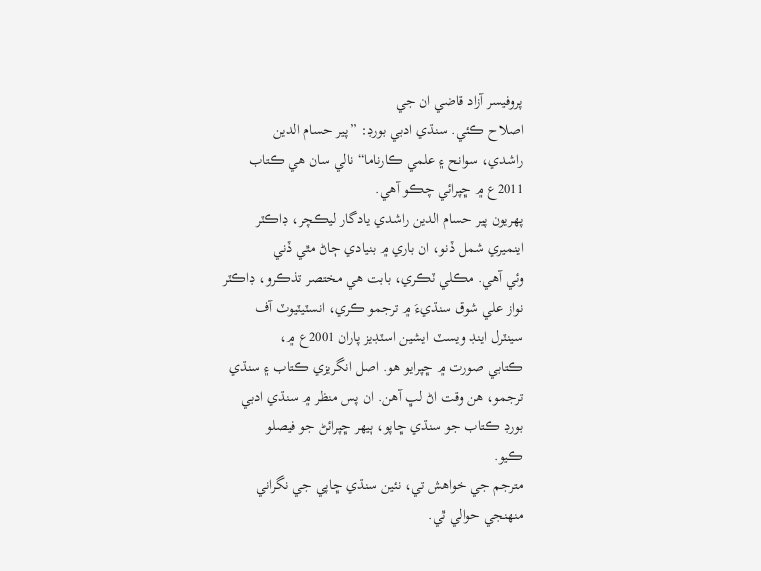پروفيسر آزاد قاضي ان جي
اصلاح ڪئي. سنڌي ادبي بورڊ: ”پير حسام الدين
راشدي، سوانح ۽ علمي ڪارناما“ نالي سان هي ڪتاب
2011ع ۾ ڇپرائي چڪو آهي.
پهريون پير حسام الدين راشدي يادگار ليڪچر، ڊاڪٽر
اينميري شمل ڏنو، ان باري ۾ بنيادي ڄاڻ مٿي ڏني
وئي آهي. مڪلي ٽڪري، بابت هي مختصر تذڪرو، ڊاڪٽر
نواز علي شوق سنڌيءَ ۾ ترجمو ڪري، انسٽيٽيوٽ آف
سينٽرل اينڊ ويسٽ ايشين اسٽڊيز پاران 2001ع ۾،
ڪتابي صورت ۾ ڇپرايو هو. اصل انگريزي ڪتاب ۽ سنڌي
ترجمو، هن وقت اڻ لڀ آهن. ان پس منظر ۾ سنڌي ادبي
بورڊ ڪتاب جو سنڌي ڇاپو، ٻيهر ڇپرائڻ جو فيصلو
ڪيو.
مترجم جي خواهش تي، نئين سنڌي ڇاپي جي نگراني
منهنجي حوالي ٿي.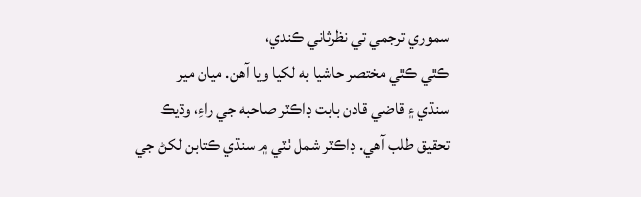سموري ترجمي تي نظرثاني ڪندي،
ڪٿي ڪٿي مختصر حاشيا به لکيا ويا آهن. ميان مير
سنڌي ۽ قاضي قادن بابت ڊاڪٽر صاحبه جي راءِ، وڌيڪ
تحقيق طلب آهي. ڊاڪٽر شمل ٺٽي ۾ سنڌي ڪتابن لکڻ جي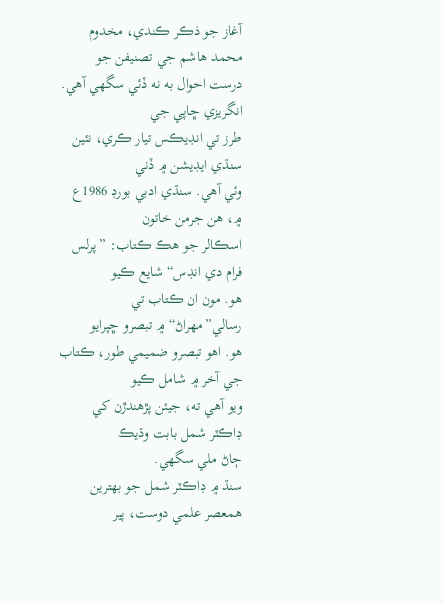آغاز جو ذڪر ڪندي، مخدوم محمد هاشم جي تصنيفن جو
درست احوال به نه ڏئي سگهي آهي. انگريزي ڇاپي جي
طرز تي انڊيڪس تيار ڪري، نئين سنڌي ايڊيشن ۾ ڏني
وئي آهي. سنڌي ادبي بورڊ 1986ع ۾، هن جرمن خاتون
اسڪالر جو هڪ ڪتاب: ”پرلس فرام دي انڊس“ شايع ڪيو
هو. مون ان ڪتاب تي رسالي”مهراڻ“ ۾ تبصرو ڇپرايو
هو. اهو تبصرو ضميمي طور، ڪتاب جي آخر ۾ شامل ڪيو
ويو آهي ته، جيئن پڙهندڙن کي ڊاڪٽر شمل بابت وڌيڪ
ڄاڻ ملي سگهي.
سنڌ ۾ ڊاڪٽر شمل جو بهترين همعصر علمي دوست، پير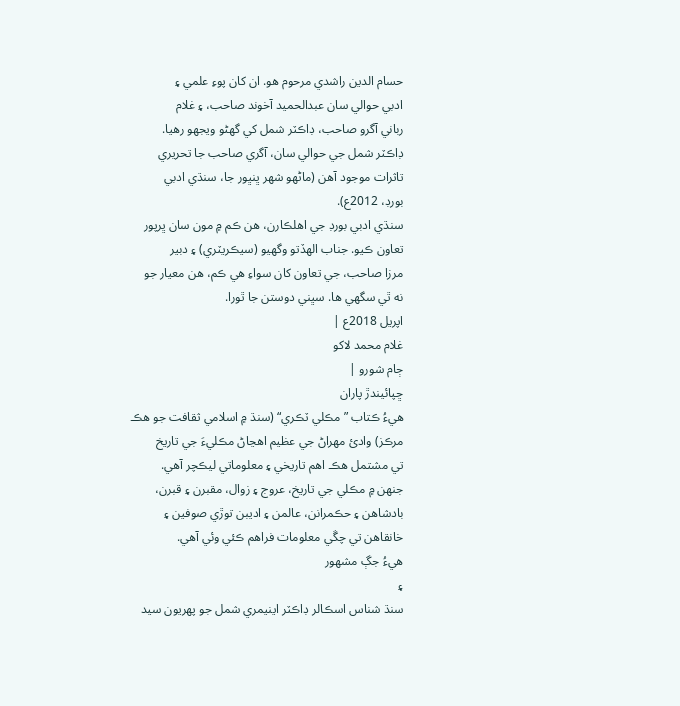حسام الدين راشدي مرحوم هو. ان کان پوءِ علمي ۽
ادبي حوالي سان عبدالحميد آخوند صاحب، ۽ غلام
رباني آگرو صاحب، ڊاڪٽر شمل کي گهڻو ويجهو رهيا.
ڊاڪٽر شمل جي حوالي سان، آگري صاحب جا تحريري
تاثرات موجود آهن (ماڻهو شهر ڀنڀور جا، سنڌي ادبي
بورڊ، 2012ع).
سنڌي ادبي بورڊ جي اهلڪارن، هن ڪم ۾ مون سان ڀرپور
تعاون ڪيو. جناب الهڏتو وگهيو (سيڪريٽري) ۽ دبير
مرزا صاحب، جي تعاون کان سواءِ هي ڪم، هن معيار جو
نه ٿي سگهي ها. سڀني دوستن جا ٿورا.
اپريل 2018ع |
غلام محمد لاکو
ڄام شورو |
ڇپائيندڙ پاران
هيءُ ڪتاب ”مڪلي ٽڪري“ (سنڌ ۾ اسلامي ثقافت جو هڪ
مرڪز) وادئ مهراڻ جي عظيم اهڃاڻ مڪليءَ جي تاريخ
تي مشتمل هڪ اهم تاريخي ۽ معلوماتي ليڪچر آهي.
جنهن ۾ مڪلي جي تاريخ، عروج ۽ زوال، مقبرن ۽ قبرن،
بادشاهن ۽ حڪمرانن، عالمن ۽ اديبن توڙي صوفين ۽
خانقاهن تي چڱي معلومات فراهم ڪئي وئي آهي.
هيءُ جڳ مشهور
۽
سنڌ شناس اسڪالر ڊاڪٽر اينيمري شمل جو پهريون سيد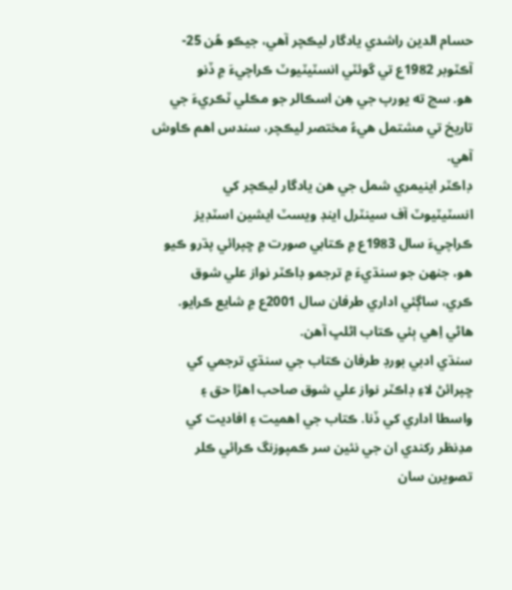حسام الدين راشدي يادگار ليڪچر آهي، جيڪو هُن 25-
آڪٽوبر 1982ع تي گوئٽي انسٽيٽيوٽ ڪراچيءَ ۾ ڏنو
هو. سچ ته يورپ جي هِن اسڪالر جو مڪلي ٽڪريءَ جي
تاريخ تي مشتمل هيءُ مختصر ليڪچر، سندس اهم ڪاوش
آهي.
ڊاڪٽر اينيمري شمل جي هن يادگار ليڪچر کي
انسٽيٽيوٽ آف سينٽرل اينڊ ويسٽ ايشين اسٽڊيز
ڪراچيءَ سال 1983ع ۾ ڪتابي صورت ۾ ڇپرائي پڌرو ڪيو
هو، جنهن جو سنڌيءَ ۾ ترجمو ڊاڪٽر نواز علي شوق
ڪري، ساڳئي اداري طرفان سال 2001ع ۾ شايع ڪرايو.
هاڻي اِهي ٻئي ڪتاب اڻلڀ آهن.
سنڌي ادبي بورڊ طرفان ڪتاب جي سنڌي ترجمي کي
ڇپرائڻ لاءِ ڊاڪٽر نواز علي شوق صاحب اهڙا حق ۽
واسطا اداري کي ڏنا. ڪتاب جي اهميت ۽ افاديت کي
مدِنظر رکندي ان جي نئين سر ڪمپوزنگ ڪرائي ڪلر
تصويرن سان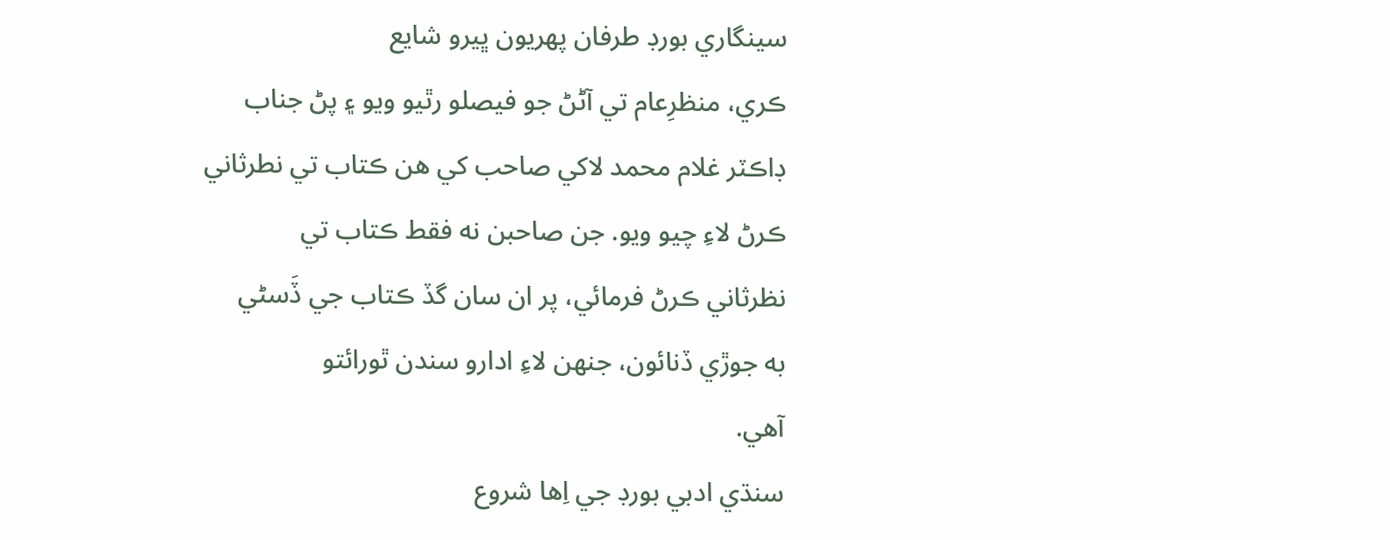سينگاري بورڊ طرفان پهريون ڀيرو شايع
ڪري، منظرِعام تي آڻڻ جو فيصلو رٿيو ويو ۽ پڻ جناب
ڊاڪٽر غلام محمد لاکي صاحب کي هن ڪتاب تي نطرثاني
ڪرڻ لاءِ چيو ويو. جن صاحبن نه فقط ڪتاب تي
نظرثاني ڪرڻ فرمائي، پر ان سان گڏ ڪتاب جي ڏَسڻي
به جوڙي ڏنائون، جنهن لاءِ ادارو سندن ٿورائتو
آهي.
سنڌي ادبي بورڊ جي اِها شروع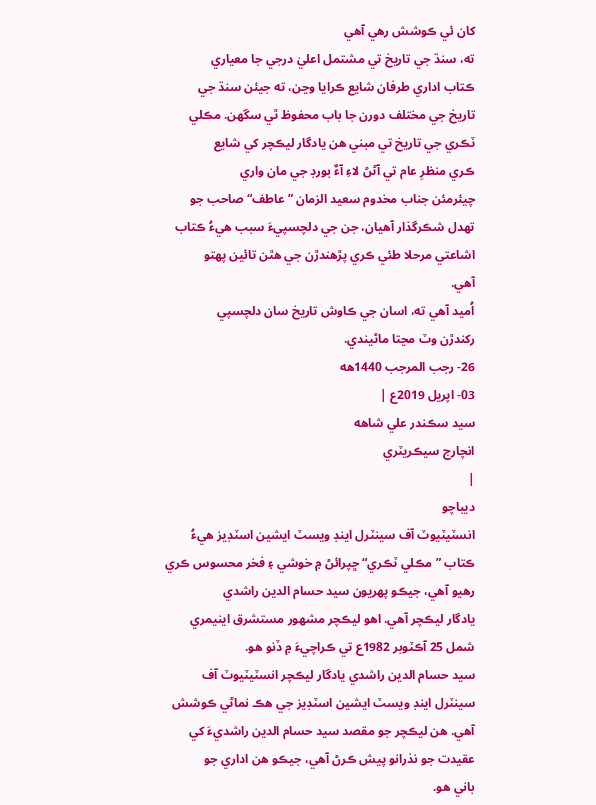کان ئي ڪوشش رهي آهي
ته، سنڌ جي تاريخ تي مشتمل اعليٰ درجي جا معياري
ڪتاب اداري طرفان شايع ڪرايا وڃن، ته جيئن سنڌ جي
تاريخ جي مختلف دورن جا باب محفوظ ٿي سگهن. مڪلي
ٽڪري جي تاريخ تي مبني هن يادگار ليڪچر کي شايع
ڪري منظرِ عام تي آڻڻ لاءِ آءٌ بورڊ جي مان واري
چيئرمئن جناب مخدوم سعيد الزمان ”عاطف“ صاحب جو
تهدل شڪرگذار آهيان، جن جي دلچسپيءَ سبب هيءُ ڪتاب
اشاعتي مرحلا طئي ڪري پڙهندڙن جي هٿن تائين پهتو
آهي.
اُميد آهي ته، اسان جي ڪاوش تاريخ سان دلچسپي
رکندڙن وٽ مڃتا ماڻيندي.
26- رجب المرجب 1440هه
03- اپريل 2019ع |
سيد سڪندر علي شاهه
انچارج سيڪريٽري
|
ديباچو
انسٽيٽيوٽ آف سينٽرل اينڊ ويسٽ ايشين اسٽڊيز هيءُ
ڪتاب ”مڪلي ٽڪري“ ڇپرائڻ ۾ خوشي ۽ فخر محسوس ڪري
رهيو آهي، جيڪو پهريون سيد حسام الدين راشدي
يادگار ليڪچر آهي. اهو ليڪچر مشهور مستشرق اينيمري
شمل 25 آڪٽوبر 1982ع تي ڪراچيءَ ۾ ڏنو هو.
سيد حسام الدين راشدي يادگار ليڪچر انسٽيٽيوٽ آف
سينٽرل اينڊ ويسٽ ايشين اسٽڊيز جي هڪ نماڻي ڪوشش
آهي. هن ليڪچر جو مقصد سيد حسام الدين راشديءَ کي
عقيدت جو نذرانو پيش ڪرڻ آهي، جيڪو هن اداري جو
باني هو.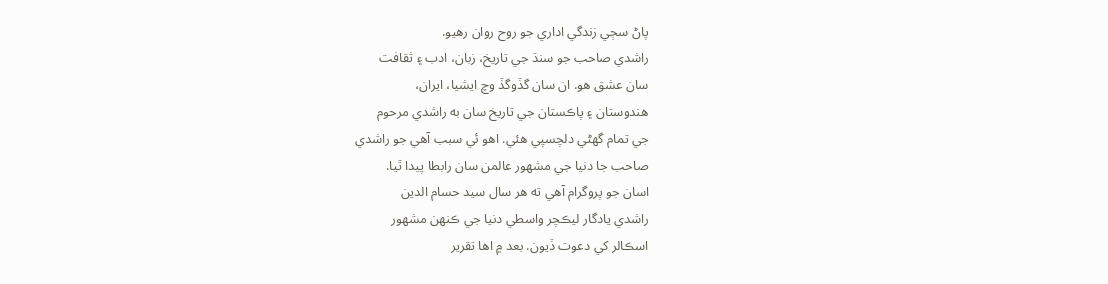پاڻ سڄي زندگي اداري جو روح روان رهيو.
راشدي صاحب جو سنڌ جي تاريخ، زبان، ادب ۽ ثقافت
سان عشق هو. ان سان گڏوگڏ وچ ايشيا، ايران،
هندوستان ۽ پاڪستان جي تاريخ سان به راشدي مرحوم
جي تمام گهڻي دلچسپي هئي. اهو ئي سبب آهي جو راشدي
صاحب جا دنيا جي مشهور عالمن سان رابطا پيدا ٿيا.
اسان جو پروگرام آهي ته هر سال سيد حسام الدين
راشدي يادگار ليڪچر واسطي دنيا جي ڪنهن مشهور
اسڪالر کي دعوت ڏيون. بعد ۾ اها تقرير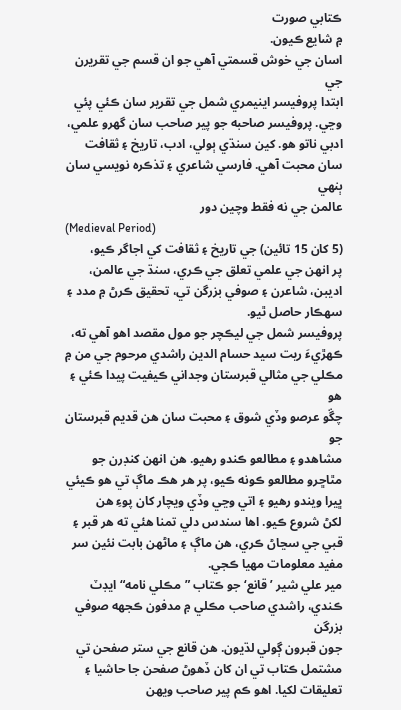ڪتابي صورت
۾ شايع ڪيون.
اسان جي خوش قسمتي آهي جو ان قسم جي تقريرن جي
ابتدا پروفيسر اينيمري شمل جي تقرير سان ڪئي پئي
وڃي. پروفيسر صاحبه جو پير صاحب سان گهرو علمي،
ادبي ناتو هو. کين سنڌي ٻولي، ادب، تاريخ ۽ ثقافت
سان محبت آهي. فارسي شاعري ۽ تذڪره نويسي سان ٻنهي
عالمن جي نه فقط وچين دور
(Medieval Period)
(5 کان 15 تائين) جي تاريخ ۽ ثقافت کي اجاگر ڪيو،
پر انهن جي علمي تعلق جي ڪري، سنڌ جي عالمن،
اديبن، شاعرن ۽ صوفي بزرگن تي، تحقيق ڪرڻ ۾ مدد ۽
سهڪار حاصل ٿيو.
پروفيسر شمل جي ليڪچر جو مول مقصد اهو آهي ته،
ڪهڙيءَ ريت سيد حسام الدين راشدي مرحوم جي من ۾
مڪلي جي مثالي قبرستان وجداني ڪيفيت پيدا ڪئي ۽ هو
چڱو عرصو وڏي شوق ۽ محبت سان هن قديم قبرستان جو
مشاهدو ۽ مطالعو ڪندو رهيو. هن انهن کنڊرن جو
مٿاڇرو مطالعو ڪونه ڪيو، پر هر هڪ ماڳ تي هو ڪيئي
ڀيرا ويندو رهيو ۽ اتي وڃي وڏي ويچار کان پوءِ هن
لکڻ شروع ڪيو. اها سندس دلي تمنا هئي ته هر قبر ۽
قبي جي سڃاڻ ڪري، هن ماڳ ۽ ماڻهن بابت نئين سر
مفيد معلومات مهيا ڪجي.
مير علي شير ’قانع‘ جو ڪتاب ”مڪلي نامه“ ايڊٽ
ڪندي، راشدي صاحب مڪلي ۾ مدفون ڪجهه صوفي بزرگن
جون قبرون ڳولي لڌيون. هن قانع جي ستر صفحن تي
مشتمل ڪتاب تي ان کان ڏهوڻ صفحن جا حاشيا ۽
تعليقات لکيا. اهو ڪم پير صاحب ويهن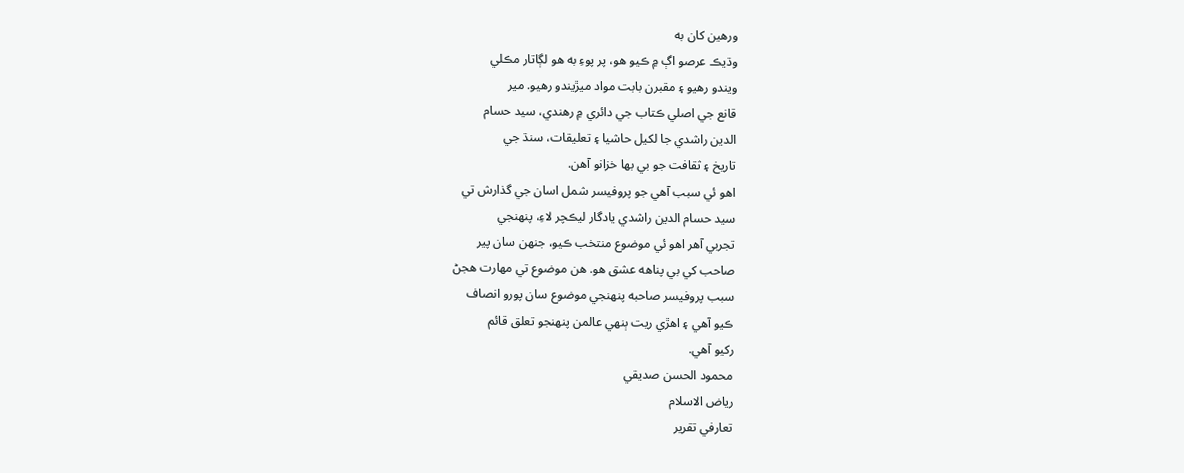ورهين کان به
وڌيڪ عرصو اڳ ۾ ڪيو هو، پر پوءِ به هو لڳاتار مڪلي
ويندو رهيو ۽ مقبرن بابت مواد ميڙيندو رهيو. مير
قانع جي اصلي ڪتاب جي دائري ۾ رهندي، سيد حسام
الدين راشدي جا لکيل حاشيا ۽ تعليقات، سنڌ جي
تاريخ ۽ ثقافت جو بي بها خزانو آهن.
اهو ئي سبب آهي جو پروفيسر شمل اسان جي گذارش تي
سيد حسام الدين راشدي يادگار ليڪچر لاءِ، پنهنجي
تجربي آهر اهو ئي موضوع منتخب ڪيو، جنهن سان پير
صاحب کي بي پناهه عشق هو. هن موضوع تي مهارت هجڻ
سبب پروفيسر صاحبه پنهنجي موضوع سان پورو انصاف
ڪيو آهي ۽ اهڙي ريت ٻنهي عالمن پنهنجو تعلق قائم
رکيو آهي.
محمود الحسن صديقي
رياض الاسلام
تعارفي تقرير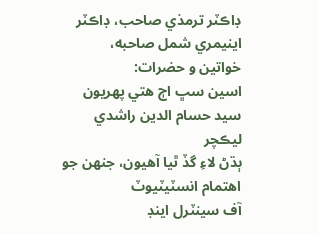ڊاڪٽر ترمذي صاحب، ڊاڪٽر اينيمري شمل صاحبه،
خواتين و حضرات:
اسين سڀ اڄ هتي پهريون سيد حسام الدين راشدي ليڪچر
ٻڌڻ لاءِ گڏ ٿيا آهيون، جنهن جو اهتمام انسٽيٽيوٽ
آف سينٽرل اينڊ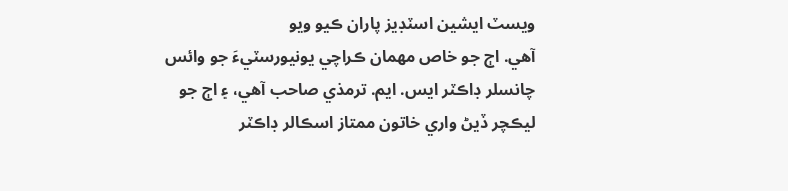ويسٽ ايشين اسٽڊيز پاران ڪيو ويو
آهي. اڄ جو خاص مهمان ڪراچي يونيورسٽيءَ جو وائس
چانسلر ڊاڪٽر ايس. ايم. ترمذي صاحب آهي، ۽ اڄ جو
ليڪچر ڏيڻ واري خاتون ممتاز اسڪالر ڊاڪٽر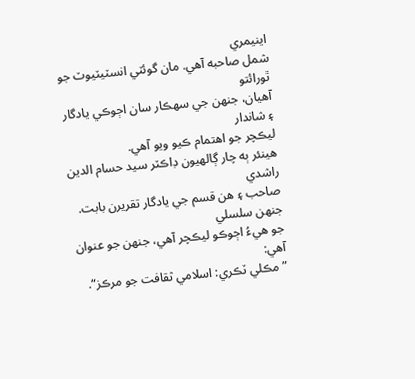اينيمري
شمل صاحبه آهي. مان گوئٽي انسٽيٽيوٽ جو ٿورائتو
آهيان، جنهن جي سهڪار سان اڄوڪي يادگار ۽ شاندار
ليڪچر جو اهتمام ڪيو ويو آهي.
هينئر ٻه چار ڳالهيون ڊاڪٽر سيد حسام الدين راشدي
صاحب ۽ هن قسم جي يادگار تقريرن بابت. جنهن سلسلي
جو هيءُ اڄوڪو ليڪچر آهي، جنهن جو عنوان آهي:
”مڪلي ٽڪري: اسلامي ثقافت جو مرڪز“.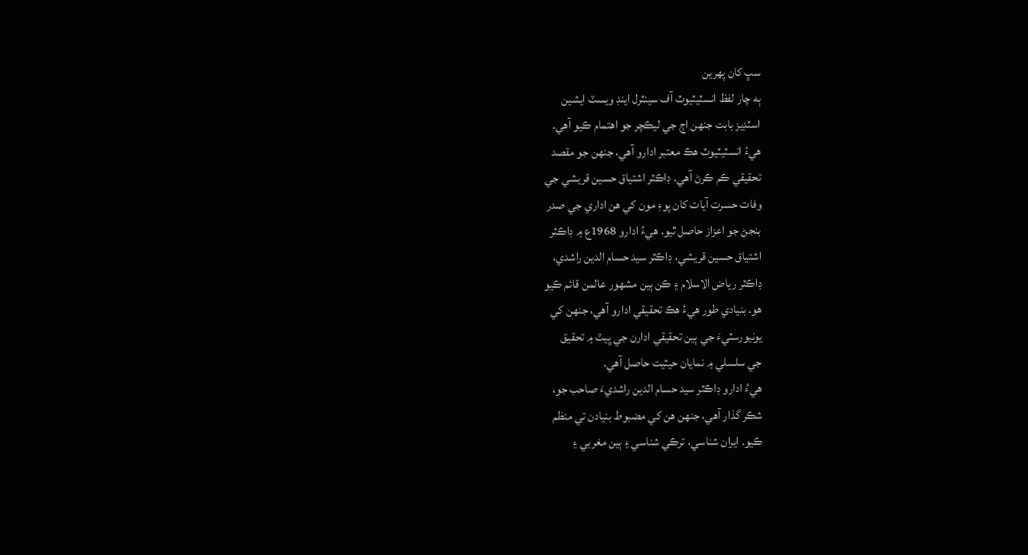سڀ کان پهرين
ٻه چار لفظ انسٽيٽيوٽ آف سينٽرل اينڊ ويسٽ ايشين
اسٽڊيز بابت جنهن اڄ جي ليڪچر جو اهتمام ڪيو آهي.
هيءُ انسٽيٽيوٽ هڪ معتبر ادارو آهي، جنهن جو مقصد
تحقيقي ڪم ڪرڻ آهي. ڊاڪٽر اشتياق حسين قريشي جي
وفات حسرت آيات کان پوءِ مون کي هن اداري جي صدر
بنجڻ جو اعزاز حاصل ٿيو. هيءُ ادارو 1968ع ۾ ڊاڪٽر
اشتياق حسين قريشي، ڊاڪٽر سيد حسام الدين راشدي،
ڊاڪٽر رياض الاسلام ۽ ڪن ٻين مشهور عالمن قائم ڪيو
هو. بنيادي طور هيءُ هڪ تحقيقي ادارو آهي، جنهن کي
يونيورسٽيءَ جي ٻين تحقيقي ادارن جي ڀيٽ ۾ تحقيق
جي سلسلي ۾ نمايان حيثيت حاصل آهي.
هيءُ ادارو ڊاڪٽر سيد حسام الدين راشديءَ صاحب جو،
شڪر گذار آهي، جنهن هن کي مضبوط بنيادن تي منظم
ڪيو. ايران شناسي، ترڪي شناسي ۽ ٻين مغربي ۽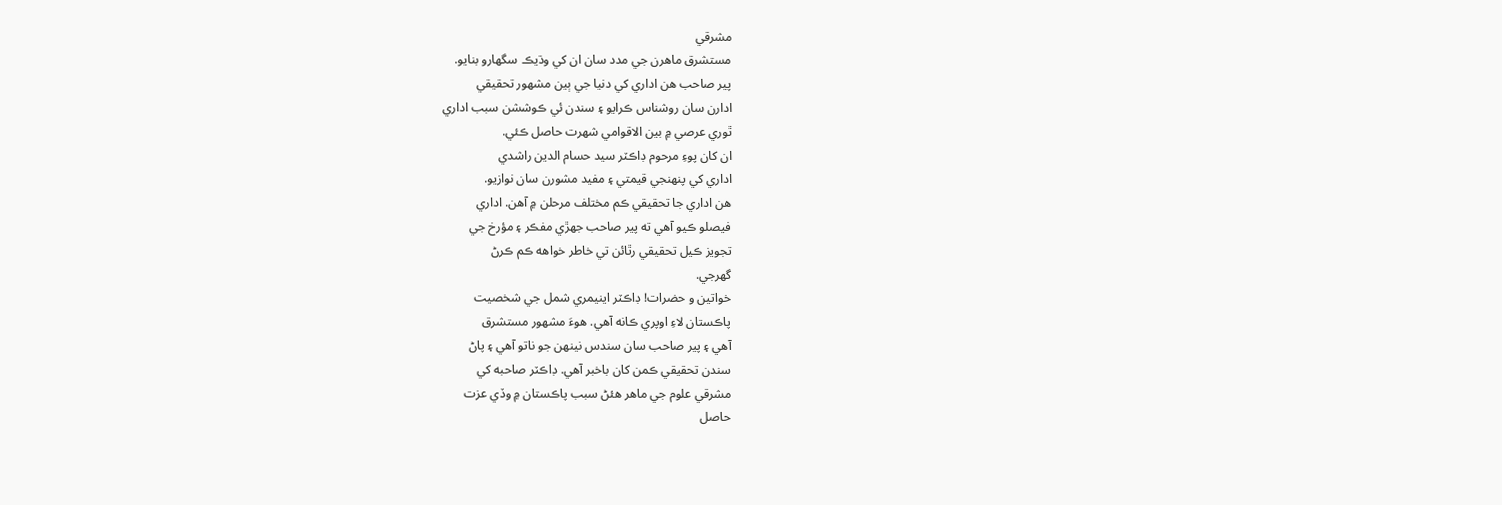مشرقي
مستشرق ماهرن جي مدد سان ان کي وڌيڪ سگهارو بنايو.
پير صاحب هن اداري کي دنيا جي ٻين مشهور تحقيقي
ادارن سان روشناس ڪرايو ۽ سندن ئي ڪوششن سبب اداري
ٿوري عرصي ۾ بين الاقوامي شهرت حاصل ڪئي.
ان کان پوءِ مرحوم ڊاڪٽر سيد حسام الدين راشدي
اداري کي پنهنجي قيمتي ۽ مفيد مشورن سان نوازيو.
هن اداري جا تحقيقي ڪم مختلف مرحلن ۾ آهن. اداري
فيصلو ڪيو آهي ته پير صاحب جهڙي مفڪر ۽ مؤرخ جي
تجويز ڪيل تحقيقي رٿائن تي خاطر خواهه ڪم ڪرڻ
گهرجي.
خواتين و حضرات! ڊاڪٽر اينيمري شمل جي شخصيت
پاڪستان لاءِ اوپري ڪانه آهي. هوءَ مشهور مستشرق
آهي ۽ پير صاحب سان سندس نينهن جو ناتو آهي ۽ پاڻ
سندن تحقيقي ڪمن کان باخبر آهي. ڊاڪٽر صاحبه کي
مشرقي علوم جي ماهر هئڻ سبب پاڪستان ۾ وڏي عزت
حاصل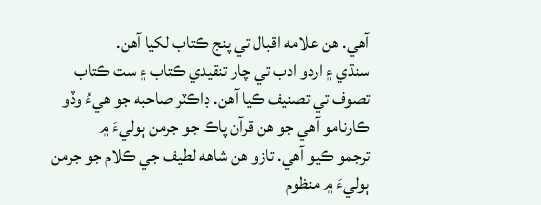آهي. هن علامه اقبال تي پنج ڪتاب لکيا آهن.
سنڌي ۽ اردو ادب تي چار تنقيدي ڪتاب ۽ ست ڪتاب
تصوف تي تصنيف ڪيا آهن. ڊاڪٽر صاحبه جو هيءُ وڏو
ڪارنامو آهي جو هن قرآن پاڪ جو جرمن ٻوليءَ ۾
ترجمو ڪيو آهي. تازو هن شاهه لطيف جي ڪلام جو جرمن
ٻوليءَ ۾ منظوم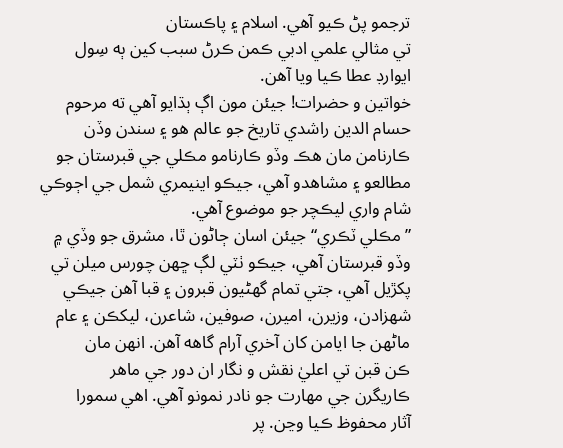ترجمو پڻ ڪيو آهي. اسلام ۽ پاڪستان
تي مثالي علمي ادبي ڪمن ڪرڻ سبب کين ٻه سِول
ايوارڊ عطا ڪيا ويا آهن.
خواتين و حضرات! جيئن مون اڳ ٻڌايو آهي ته مرحوم
حسام الدين راشدي تاريخ جو عالم هو ۽ سندن وڏن
ڪارنامن مان هڪ وڏو ڪارنامو مڪلي جي قبرستان جو
مطالعو ۽ مشاهدو آهي، جيڪو اينيمري شمل جي اڄوڪي
شام واري ليڪچر جو موضوع آهي.
”مڪلي ٽڪري“ جيئن اسان ڄاڻون ٿا، مشرق جو وڏي ۾
وڏو قبرستان آهي، جيڪو ٺٽي لڳ ڇهن چورس ميلن تي
پکڙيل آهي، جتي تمام گهڻيون قبرون ۽ قبا آهن جيڪي
شهزادن، وزيرن، اميرن، صوفين، شاعرن، ليکڪن ۽ عام
ماڻهن جا ايامن کان آخري آرام گاهه آهن. انهن مان
ڪن قبن تي اعليٰ نقش و نگار ان دور جي ماهر
ڪاريگرن جي مهارت جو نادر نمونو آهي. اهي سمورا
آثار محفوظ ڪيا وڃن. پر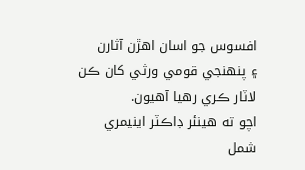افسوس جو اسان اهڙن آثارن
۽ پنهنجي قومي ورثي کان ڪن لاٽار ڪري رهيا آهيون.
اچو ته هينئر ڊاڪٽر اينيمري شمل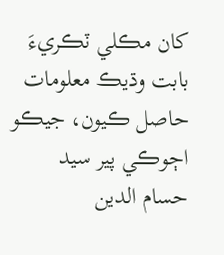کان مڪلي ٽڪريءَ
بابت وڌيڪ معلومات حاصل ڪيون، جيڪو اڄوڪي پير سيد
حسام الدين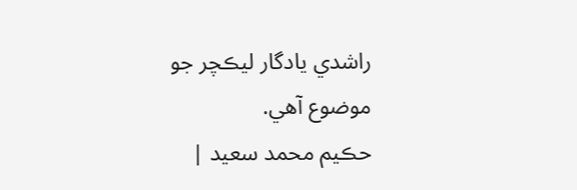راشدي يادگار ليڪچر جو موضوع آهي.
حڪيم محمد سعيد |